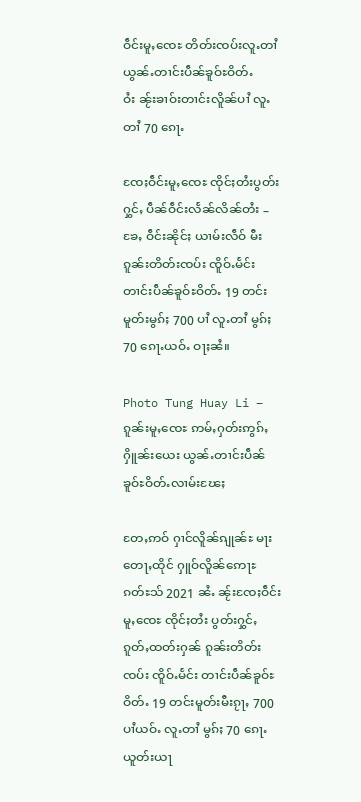ဝဵင်းမူႇၸေႊ တိတ်းၸပ်းလူႉတၢႆယွၼ်ႉတၢင်းပဵၼ်ၶူဝ်ႊဝိတ်ႉဝႆး ၼႂ်းၶၢဝ်းတၢင်းလိူၼ်ပၢႆ လူႉတၢႆ 70 ၵေႃႉ

ၸႄႈဝဵင်းမူႇၸေႊ ၸိုင်ႈတႆးပွတ်းႁွင်ႇ ပဵၼ်ဝဵင်းလႅၼ်လိၼ်တႆး – ၶႄႇ ဝဵင်းၼိုင်ႈ ယၢမ်းလဵဝ် မီးၵူၼ်းတိတ်းၸပ်း ၸိူဝ်ႉမႅင်း တၢင်းပဵၼ်ၶူဝ်ႊဝိတ်ႉ 19 တင်းမူတ်းမွၵ်ႈ 700 ပၢႆ လူႉတၢႆ မွၵ်ႈ 70 ၵေႃႉယဝ်ႉ ဝႃႈၼႆ။

Photo Tung Huay Li – ၵူၼ်းမူႇၸေႊ ဢမ်ႇႁတ်းဢွၵ်ႇႁိူၼ်းယေး ယွၼ်ႉတၢင်းပဵၼ်ၶူဝ်ႊဝိတ်ႉလၢမ်းၽႄႈ

တႄႇဢဝ် ႁၢင်လိူၼ်ၵျုၼ်ႊ မႃးတေႃႇထိုင် ႁူဝ်လိူၼ်ဢေႃႊၵတ်ႊသ် 2021 ၼႆႉ ၼႂ်းၸႄႈဝဵင်းမူႇၸေႊ ၸိုင်ႈတႆး ပွတ်းႁွင်ႇ ၵူတ်ႇထတ်းႁၼ် ၵူၼ်းတိတ်းၸပ်း ၸိူဝ်ႉမႅင်း တၢင်းပဵၼ်ၶူဝ်ႊဝိတ်ႉ 19 တင်းမူတ်းမီးၵႂႃႇ 700 ပၢႆယဝ်ႉ လူႉတၢႆ မွၵ်ႈ 70 ၵေႃႉ ယူတ်းယႃ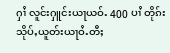ႁၢႆ လူင်းႁူင်းယႃယဝ်ႉ 400 ပၢႆ တိုၵ်းသိုပ်ႇယူတ်းယႃဝႆႉတီႈ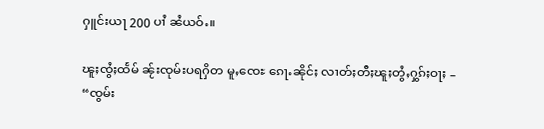ႁူင်းယႃ 200 ပၢႆ ၼႆယဝ်ႉ။

ၽူႈၸွႆႈထႅမ် ၼႂ်းၸုမ်းပရႁိတ မူႇၸေႊ ၵေႃႉၼိုင်ႈ လၢတ်ႈတီႈၽူႈတွႆႇႁွၵ်ႈဝႃႈ – “ၸွမ်း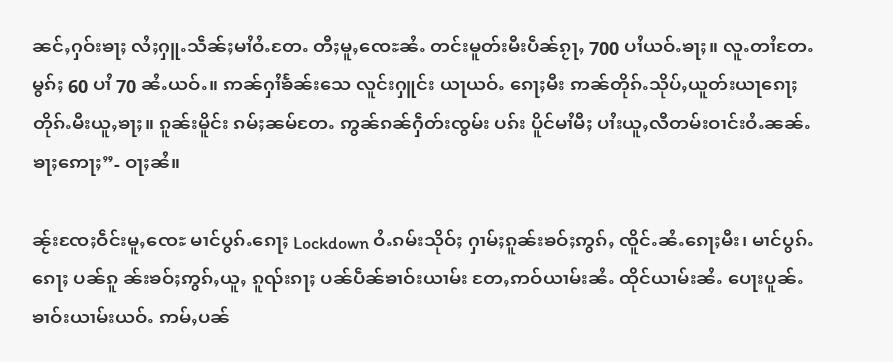ၼင်ႇႁဝ်းၶႃႈ လႆႈႁူႉသဵၼ်ႈမၢႆဝႆႉတႄႉ တီႈမူႇၸေႊၼႆႉ တင်းမူတ်းမီးပဵၼ်ၵႂႃႇ 700 ပၢႆယဝ်ႉၶႃႈ။ လူႉတၢႆတႄႉ မွၵ်ႈ 60 ပၢႆ 70 ၼႆႉယဝ်ႉ။ ဢၼ်ႁၢႆၶႅၼ်းသေ လူင်းႁူင်း ယႃယဝ်ႉ ၵေႃႈမီး ဢၼ်တိုၵ်ႉသိုပ်ႇယူတ်းယႃၵေႃႈ တိုၵ်ႉမီးယူႇၶႃႈ။ ၵူၼ်းမိူင်း ၵမ်ႈၼမ်တႄႉ ဢွၼ်ၵၼ်ႁဵတ်းၸွမ်း ပၵ်း ပိူင်မၢႆမီႈ ပၢႆးယူႇလီတမ်းဝၢင်းဝႆႉၼၼ်ႉ ၶႃႈဢေႃႈ”- ဝႃႈၼႆ။

ၼႂ်းၸႄႈဝဵင်းမူႇၸေႊ မၢင်ပွၵ်ႉၵေႃႈ Lockdown ဝႆႉၵမ်းသိုဝ်ႈ ႁၢမ်ႈၵူၼ်းၶဝ်ႈဢွၵ်ႇ ၸိူင်ႉၼႆႉၵေႃႈမီး၊ မၢင်ပွၵ်ႉၵေႃႈ ပၼ်ၵူ ၼ်းၶဝ်ႈဢွၵ်ႇယူႇ ၵူၺ်းၵႃႈ ပၼ်ပဵၼ်ၶၢဝ်းယၢမ်း တႄႇဢဝ်ယၢမ်းၼႆႉ ထိုင်ယၢမ်းၼႆႉ ပေႃးပူၼ်ႉၶၢဝ်းယၢမ်းယဝ်ႉ ဢမ်ႇပၼ်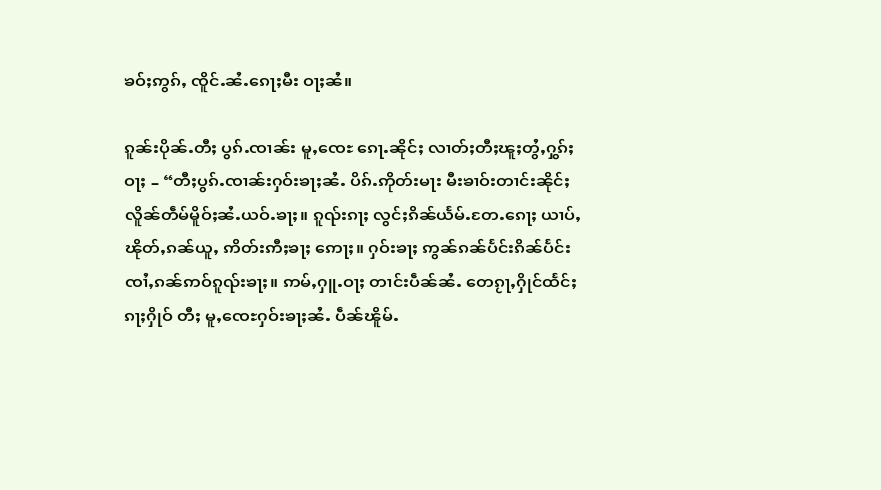ၶဝ်ႈဢွၵ်ႇ ၸိူင်ႉၼႆႉၵေႃႈမီး ဝႃႈၼႆ။

ၵူၼ်းပိုၼ်ႉတီႈ ပွၵ်ႉၸၢၼ်း မူႇၸေႊ ၵေႃႉၼိုင်ႈ လၢတ်ႈတီႈၽူႈတွႆႇႁွၵ်ႈဝႃႈ – “တီႈပွၵ်ႉၸၢၼ်းႁဝ်းၶႃႈၼႆႉ ပိၵ်ႉဢိုတ်းမႃး မီးၶၢဝ်းတၢင်းၼိုင်ႈလိူၼ်တဵမ်မိူဝ်ႈၼႆႉယဝ်ႉၶႃႈ။ ၵူၺ်းၵႃႈ လွင်ႈၵိၼ်ယႅမ်ႉတႄႉၵေႃႈ ယၢပ်ႇၽိုတ်ႇၵၼ်ယူႇ ဢိတ်းဢီႈၶႃႈ ဢေႃႈ။ ႁဝ်းၶႃႈ ဢွၼ်ၵၼ်ပႅင်းၵိၼ်ပႅင်းၸၢႆႇၵၼ်ဢဝ်ၵူၺ်းၶႃႈ။ ဢမ်ႇႁူႉဝႃႈ တၢင်းပဵၼ်ၼႆႉ တေၵႂႃႇႁိုင်ထႅင်ႈၵႃႈႁိုဝ် တီႈ မူႇၸေႊႁဝ်းၶႃႈၼႆႉ ပဵၼ်ၽိူမ်ႉ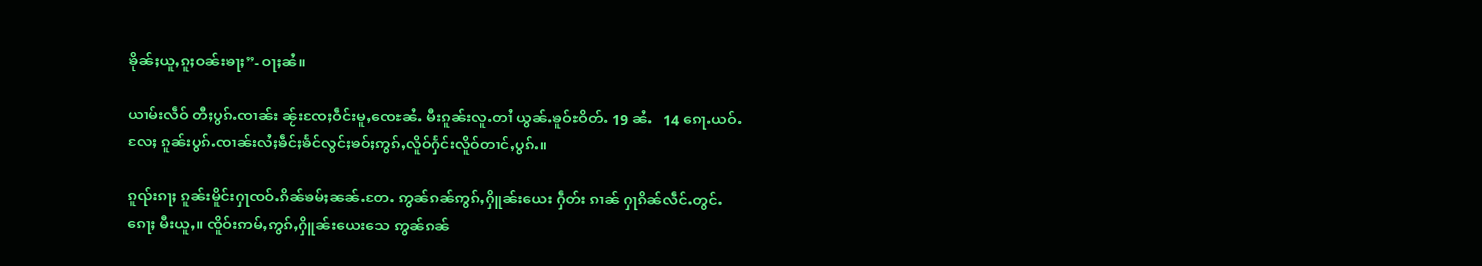ၶိုၼ်ႈယူႇၵူႈဝၼ်းၶႃႈ”- ဝႃႈၼႆ။

ယၢမ်းလဵဝ် တီႈပွၵ်ႉၸၢၼ်း ၼႂ်းၸႄႈဝဵင်းမူႇၸေႊၼႆႉ မီးၵူၼ်းလူႉတၢႆ ယွၼ်ႉၶူဝ်ႊဝိတ်ႉ 19 ၼႆႉ   14 ၵေႃႉယဝ်ႉလႄႈ ၵူၼ်းပွၵ်ႉၸၢၼ်းလႆႈၶဵင်ႈၶႅင်လွင်ႈၶဝ်ႈဢွၵ်ႇလိူဝ်ႁႅင်းလိူဝ်တၢင်ႇပွၵ်ႉ။

ၵူၺ်းၵႃႈ ၵူၼ်းမိူင်းႁႃၸဝ်ႉၵိၼ်ၶမ်ႈၼၼ်ႉတႄႉ ဢွၼ်ၵၼ်ဢွၵ်ႇႁိူၼ်းယေး ႁဵတ်း ၵၢၼ် ႁႃၵိၼ်လဵင်ႉတွင်ႉ ၵေႃႈ မီးယူႇ။ ၸိူဝ်းဢမ်ႇဢွၵ်ႇႁိူၼ်းယေးသေ ဢွၼ်ၵၼ်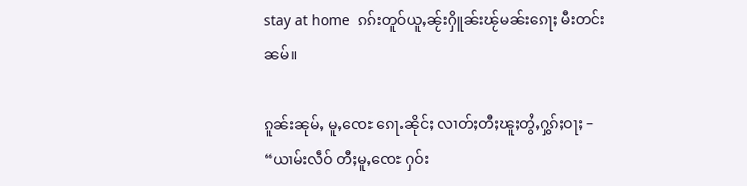stay at home  ၵၵ်းတူဝ်ယူႇၼႂ်းႁိူၼ်းၽႂ်မၼ်းၵေႃႈ မီးတင်းၼမ်။

ၵူၼ်းၼုမ်ႇ မူႇၸေႊ ၵေႃႉၼိုင်ႈ လၢတ်ႈတီႈၽူႈတွႆႇႁွၵ်ႈဝႃႈ – “ယၢမ်းလဵဝ် တီႈမူႇၸေႊ ႁဝ်း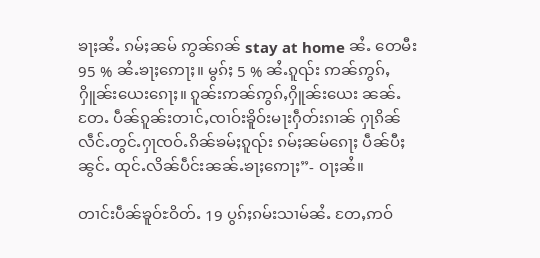ၶႃႈၼႆႉ ၵမ်ႈၼမ် ဢွၼ်ၵၼ် stay at home ၼႆႉ တေမီး 95 % ၼႆႉၶႃႈဢေႃႈ။ မွၵ်ႈ 5 % ၼႆႉၵူၺ်း ဢၼ်ဢွၵ်ႇႁိူၼ်းယေးၵေႃႈ။ ၵူၼ်းဢၼ်ဢွၵ်ႇႁိူၼ်းယေး ၼၼ်ႉတႄႉ ပဵၼ်ၵူၼ်းတၢင်ႇၸၢဝ်းၶိူဝ်းမႃးႁဵတ်းၵၢၼ် ႁႃၵိၼ်လဵင်ႉတွင်ႉႁႃၸဝ်ႉၵိၼ်ၶမ်ႈၵူၺ်း ၵမ်ႈၼမ်ၵေႃႈ ပဵၼ်ပီႈ ၼွင်ႉ ထုင်ႉလိၼ်ပဵင်းၼၼ်ႉၶႃႈဢေႃႈ”- ဝႃႈၼႆ။

တၢင်းပဵၼ်ၶူဝ်ႊဝိတ်ႉ 19 ပွၵ်ႈၵမ်းသၢမ်ၼႆႉ တႄႇဢဝ်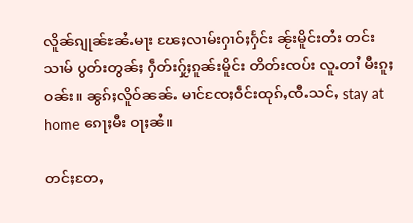လိူၼ်ၵျုၼ်ႊၼႆႉမႃး ၽႄႈလၢမ်းႁၢဝ်ႈႁႅင်း ၼႂ်းမိူင်းတႆး တင်းသၢမ် ပွတ်းတွၼ်ႈ ႁဵတ်းႁႂ်ႈၵူၼ်းမိူင်း တိတ်းၸပ်း လူႉတၢႆ မီးၵူႈဝၼ်း။ ၼွၵ်ႈလိူဝ်ၼၼ်ႉ မၢင်ၸႄႈဝဵင်းထုၵ်ႇၸီႉသင်ႇ stay at home ၵေႃႈမီး ဝႃႈၼႆ။

တင်ႈတႄႇ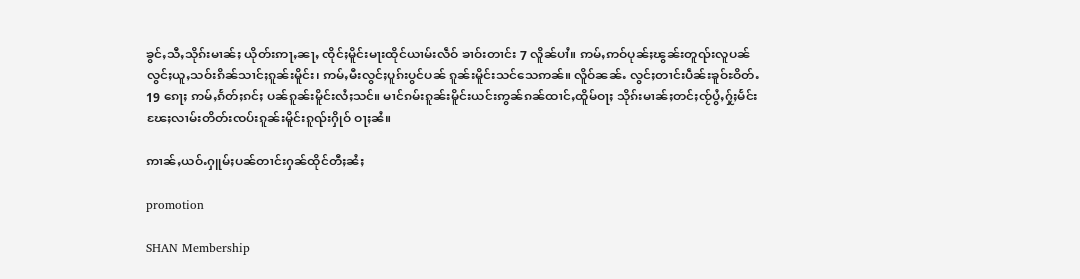ၶွင်ႇသီႇသိုၵ်းမၢၼ်ႈ ယိုတ်းဢႃႇၼႃႇ ၸိုင်ႈမိူင်းမႃးထိုင်ယၢမ်းလဵဝ် ၶၢဝ်းတၢင်း 7 လိူၼ်ပၢႆ။ ဢမ်ႇဢဝ်ပုၼ်ႈၽွၼ်းတူၺ်းလူပၼ်လွင်ႈယူႇသဝ်းၵိၼ်သၢင်ႈၵူၼ်းမိူင်း၊ ဢမ်ႇမီးလွင်ႈပူၵ်းပွင်ပၼ် ၵူၼ်းမိူင်းသင်သေဢၼ်။ လိူဝ်ၼၼ်ႉ လွင်ႈတၢင်းပဵၼ်းၶူဝ်ႊဝိတ်ႉ 19 ၵေႃႈ ဢမ်ႇၵႅတ်ႈၵင်ႈ ပၼ်ၵူၼ်းမိူင်းလႆႈသင်။ မၢင်ၵမ်းၵူၼ်းမိူင်းယင်းဢွၼ်ၵၼ်ထၢင်ႇထိူမ်ဝႃႈ သိုၵ်းမၢၼ်ႈတင်ႈၸႂ်ပွႆႇႁႂ်ႈမႅင်း ၽႄႈလၢမ်းတိတ်းၸပ်းၵူၼ်းမိူင်းၵူၺ်းႁိုဝ် ဝႃႈၼႆ။

ဢၢၼ်ႇယဝ်ႉႁူမ်ႈပၼ်တၢင်းႁၼ်ထိုင်တီႈၼႆႈ

promotion

SHAN Membership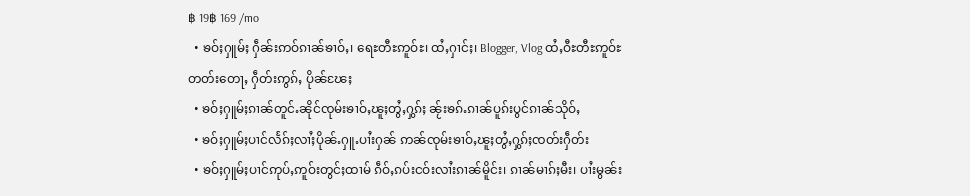฿ 19฿ 169 /mo
  • ၶဝ်ႈႁူမ်ႈ ႁဵၼ်းဢဝ်ၵၢၼ်ၶၢဝ်ႇ၊ ရေႊတီႊဢူဝ်ႊ၊ ထႆႇႁၢင်ႈ၊ Blogger, Vlog ထႆႇဝီႊတီႊဢူဝ်ႊ တတ်းတေႃႇ ႁဵတ်းဢွၵ်ႇ ပိုၼ်ၽႄႈ
  • ၶဝ်ႈႁူမ်ႈၵၢၼ်တူင်ႉၼိုင်ၸုမ်းၶၢဝ်ႇၽူႈတွႆႇႁွၵ်ႈ ၼႂ်းၶၵ်ႉၵၢၼ်ပူၵ်းပွင်ၵၢၼ်သိုဝ်ႇ
  • ၶဝ်ႈႁူမ်ႈပၢင်လႅၵ်ႈလၢႆႈပိုၼ်ႉႁူႉပၢႆးႁၼ် ဢၼ်ၸုမ်းၶၢဝ်ႇၽူႈတွႆႇႁွၵ်ႈၸတ်းႁဵတ်း
  • ၶဝ်ႈႁူမ်ႈပၢင်ဢုပ်ႇဢူဝ်းတွင်ႈထၢမ် ၵဵဝ်ႇၵပ်းငဝ်းလၢႆးၵၢၼ်မိူင်း၊ ၵၢၼ်မၢၵ်ႈမီး၊ ပၢႆးမွၼ်း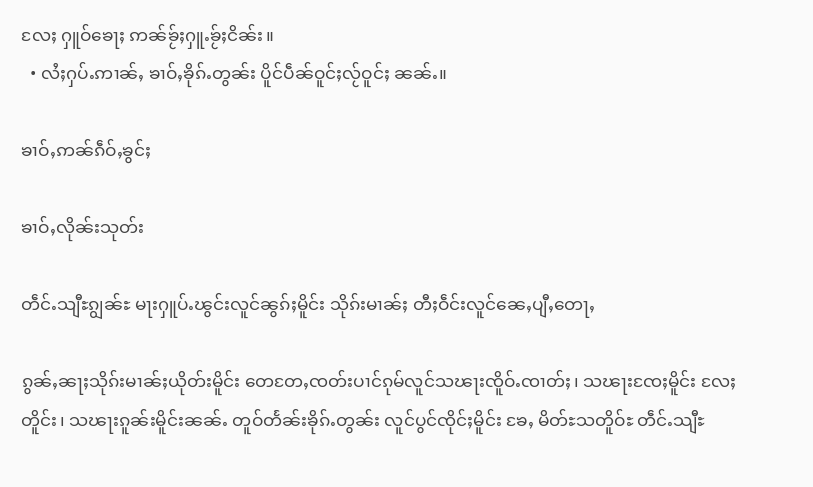လႄႈ ႁူဝ်ၶေႃႈ ဢၼ်ၶႂ်ႈႁူႉၶႂ်ႈငိၼ်း။
  • လႆႈႁပ်ႉဢၢၼ်ႇ ၶၢဝ်ႇၶိုၵ်ႉတွၼ်း ပိူင်ပဵၼ်ဝူင်ႈလႂ်ဝူင်ႈ ၼၼ်ႉ။

ၶၢဝ်ႇဢၼ်ၵဵဝ်ႇၶွင်ႈ

ၶၢဝ်ႇလိုၼ်းသုတ်း

တဵင်ႉသျီႊၵျွၼ်ႊ မႃးႁူပ်ႉၽွင်းလူင်ၼွၵ်ႈမိူင်း သိုၵ်းမၢၼ်ႈ တီႈဝဵင်းလူင်ၼေႇပျီႇတေႃႇ

ၵွၼ်ႇၼႃႈသိုၵ်းမၢၼ်ႈယိုတ်းမိူင်း တေတႄႇၸတ်းပၢင်ၵုမ်လူင်သၽႃးၸိူဝ်ႉၸၢတ်ႈ၊ သၽႃးၸႄႈမိူင်း လႄႈ တိူင်း၊ သၽႃးၵူၼ်းမိူင်းၼၼ်ႉ တူဝ်တႅၼ်းၶိုၵ်ႉတွၼ်း လူင်ပွင်ၸိုင်ႈမိူင်း ၶႄႇ မိတ်ႊသတိူဝ်ႊ တဵင်ႉသျီႊ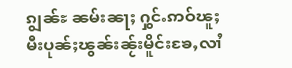ၵျွၼ်ႊ ၼမ်းၼႃႈ ႁွင်ႉဢဝ်ၽူႈမီးပုၼ်ႈၽွၼ်းၼႂ်းမိူင်းၶႄႇလၢႆ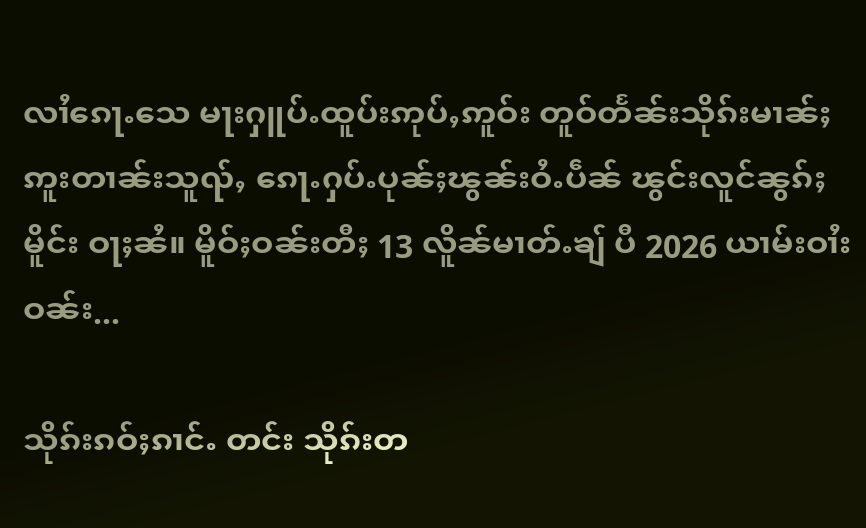လၢႆၵေႃႉသေ မႃးႁူပ်ႉထူပ်းဢုပ်ႇဢူဝ်း တူဝ်တႅၼ်းသိုၵ်းမၢၼ်ႈ ဢူးတၢၼ်းသူၺ်ႇ ၵေႃႉႁပ်ႉပုၼ်ႈၽွၼ်းဝႆႉပဵၼ် ၽွင်းလူင်ၼွၵ်ႈမိူင်း ဝႃႈၼႆ။ မိူဝ်ႈဝၼ်းတီႈ 13 လိူၼ်မၢတ်ႉၶျ် ပီ 2026 ယၢမ်းဝၢႆးဝၼ်း...

သိုၵ်းၵဝ်ႈၵၢင်ႉ တင်း သိုၵ်းတ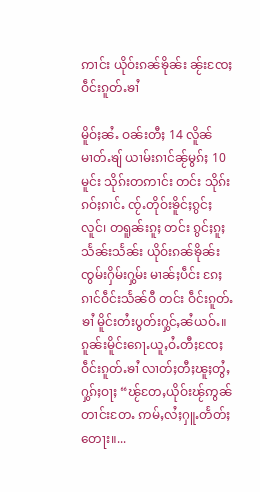ဢၢင်း ယိုဝ်းၵၼ်ၶိုၼ်း ၼႂ်းၸႄႈဝဵင်းၵူတ်ႉၶၢႆ

မိူဝ်ႈၼႆႉ ဝၼ်းတီႈ 14 လိူၼ်မၢတ်ႉၶျ် ယၢမ်းၵၢင်ၼႂ်မွၵ်ႈ 10 မူင်း သိုၵ်းတဢၢင်း တင်း သိုၵ်းၵဝ်ႈၵၢင်ႉ ၸႂ်ႉတိုဝ်းၶိူင်ႈၵွင်ႈလူင်၊ တရူၼ်းၵူႈ တင်း ၵွင်ႈၵူႈသႅၼ်းသႅၼ်း ယိုဝ်းၵၼ်ၶိုၼ်း ၸွမ်းႁိမ်းႁွမ်း မၢၼ်ႈပဵင်း ၵႄႈၵၢင်ဝဵင်းသႅၼ်ဝီ တင်း ဝဵင်းၵူတ်ႉၶၢႆ မိူင်းတႆးပွတ်းႁွင်ႇၼႆယဝ်ႉ။ ၵူၼ်းမိူင်းၵေႃႉယူႇဝႆႉတီႈၸႄႈဝဵင်းၵူတ်ႉၶၢႆ လၢတ်ႈတီႈၽူႈတွႆႇႁွၵ်ႈဝႃႈ “ၽႂ်တႄႇယိုဝ်းၽႂ်ဢွၼ်တၢင်းတႄႉ ဢမ်ႇလႆႈႁူႉတႅတ်ႈတေႃး။...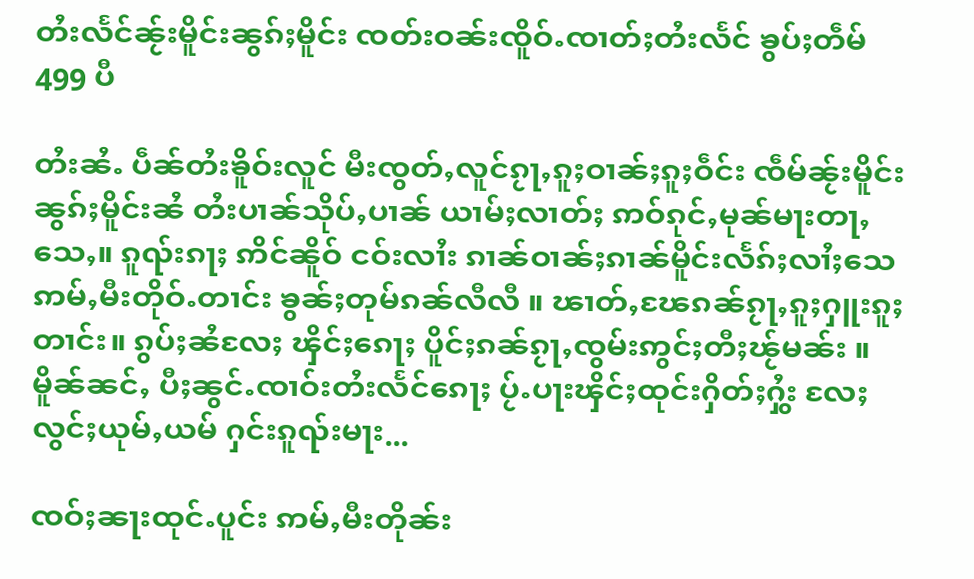တႆးလႅင်ၼႂ်းမိူင်းၼွၵ်ႈမိူင်း ၸတ်းဝၼ်းၸိူဝ်ႉၸၢတ်ႈတႆးလႅင် ၶွပ်ႈတဵမ် 499 ပီ

တႆးၼႆႉ ပဵၼ်တႆးၶိူဝ်းလူင် မီးၸွတ်ႇလူင်ၵႂႃႇၵူႈဝၢၼ်ႈၵူႈဝဵင်း ၸဵမ်ၼႂ်းမိူင်းၼွၵ်ႈမိူင်းၼႆ တႆးပၢၼ်သိုပ်ႇပၢၼ် ယၢမ်ႈလၢတ်ႈ ဢဝ်ၵုင်ႇမုၼ်မႃးတႃႇသေႇ။ ၵူၺ်းၵႃႈ ဢိင်ၼိူဝ် ငဝ်းလၢႆး ၵၢၼ်ဝၢၼ်ႈၵၢၼ်မိူင်းလႅၵ်ႈလၢႆႈသေ ဢမ်ႇမီးတိုဝ်ႉတၢင်း ၶွၼ်ႈတုမ်ၵၼ်လီလီ ။ ၽၢတ်ႇၽႄၵၼ်ၵႂႃႇၵူႈႁူးၵူႈတၢင်း။ ၵွပ်ႈၼႆလႄႈ ၾိင်ႈၵေႃႈ ပိူင်ႈၵၼ်ၵႂႃႇၸွမ်းဢွင်ႈတီႈၽႂ်မၼ်း ။ မိူၼ်ၼင်ႇ ပီႈၼွင်ႉၸၢဝ်းတႆးလႅင်ၵေႃႈ ပႂ်ႉပႃးၾိင်ႈထုင်းႁိတ်ႈႁွႆး လႄႈလွင်ႈယုမ်ႇယမ် ႁင်းၵူၺ်းမႃး...

ၸဝ်ႈၼႃးထုင်ႉပူင်း ဢမ်ႇမီးတိုၼ်း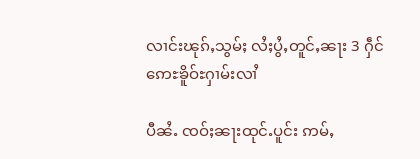လၢင်းၽုၵ်ႇသွမ်ႈ လႆႈပွႆႇတူင်ႇၼႃး 3 ႁဵင်ဢေႊၶိူဝ်ႊႁၢမ်းလၢႆ

ပီၼႆႉ ၸဝ်ႈၼႃးထုင်ႉပူင်း ဢမ်ႇ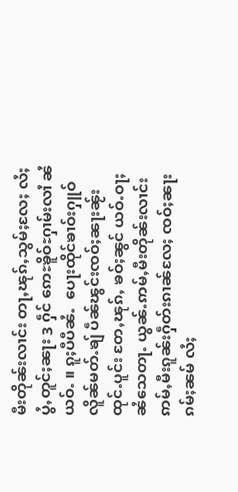မီးတိုၼ်းလၢင်း တႃႇၽုၵ်ႇသွမ်ႈလႄႈ လႆႈပွႆႇတူင်ႈၼႃး 3 ႁဵင် ဢေႊၶိူဝ်ႊႁၢမ်းလၢႆ ၼႆယဝ်ႉ ။ ၵူႈပီပီၼႆႉ  ပေႃးထိုင်ၶၢဝ်းႁူဝ်လိူၼ်မတ်ႉၶျ် ပဵၼ်ၽွင်းၸဝ်ႈၼႃးၼႂ်းထုင်ႉပူင်း တႄႇၽုၵ်ႇ ၶဝ်ႈၼွင် ယဝ်ႉဝႃႈၼႆသေတႃႉ ယွၼ်ႉဢမ်ႇမီးတိုၼ်းလၢင်း ဢမ်ႇမီးၵူၼ်းႁဵတ်းၵၢၼ်လႄႈ ၸဝ်ႈၼႃး ၵမ်ႈၼမ် လႆႈ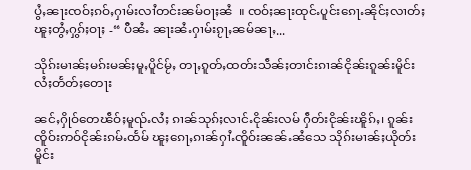ပွႆႇၼႃးၸဝ်ႈၵဝ်ႇႁၢမ်းလၢႆတင်းၼမ်ဝႃႈၼႆ  ။ ၸဝ်ႈၼႃးထုင်ႉပူင်းၵေႃႉၼိုင်ႈလၢတ်ႈၽူႈတွႆႇႁွၵ်ႈဝႃႈ -“ ပီၼႆႉ ၼႃးၼႆႉႁၢမ်းၵႂႃႇၼမ်ၼႃႇ...

သိုၵ်းမၢၼ်ႈမၵ်းမၼ်ႈမူႇပိူင်မႂ်ႇ တႃႇၵူတ်ႇထတ်းသဵၼ်ႈတၢင်းၵၢၼ်ငိုၼ်းၵူၼ်းမိူင်းလႆႈတႅတ်ႈတေႃး

ၼင်ႇႁိုဝ်တေၽဵဝ်ႈမူၺ်ႉလႆႈ ၵၢၼ်သုၵ်ႈလၢင်ႉငိုၼ်းလမ် ႁဵတ်းငိုၼ်းၽိူၵ်ႇ၊ ၵူၼ်းၸိူဝ်းဢဝ်ငိုၼ်းၵမ်ႉထႅမ် ၽူႈၵေႃႇၵၢၼ်ႁၢႆႉၸိူဝ်းၼၼ်ႉၼႆသေ သိုၵ်းမၢၼ်ႈယိုတ်းမိူင်း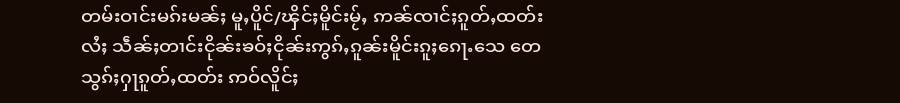တမ်းဝၢင်းမၵ်းမၼ်ႈ မူႇပိူင်/ၾိင်ႈမိူင်းမႂ်ႇ ဢၼ်ၸၢင်ႈၵူတ်ႇထတ်းလႆႈ သဵၼ်ႈတၢင်းငိုၼ်းၶဝ်ႈငိုၼ်းဢွၵ်ႇၵူၼ်းမိူင်းၵူႈၵေႃႉသေ တေသွၵ်ႈႁႃၵူတ်ႇထတ်း ဢဝ်လိူင်ႈ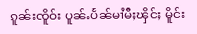ၵူၼ်းၸိူဝ်း ပူၼ်ႉပႅၼ်မၢႆမီႈၾိင်ႈ မိူင်း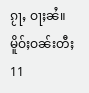ၵႂႃႇ ဝႃႈၼႆ။ မိူဝ်ႈဝၼ်းတီႈ 11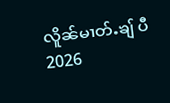လိူၼ်မၢတ်ႉၶျ် ပီ 2026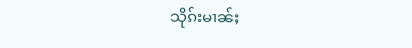သိုၵ်းမၢၼ်ႈ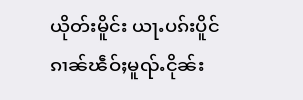ယိုတ်းမိူင်း ယႃႉပၵ်းပိူင်ၵၢၼ်ၽဵဝ်ႈမူၺ်ႉငိုၼ်း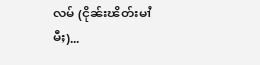လမ် (ငိုၼ်းၽိတ်းမၢႆမီႈ)...